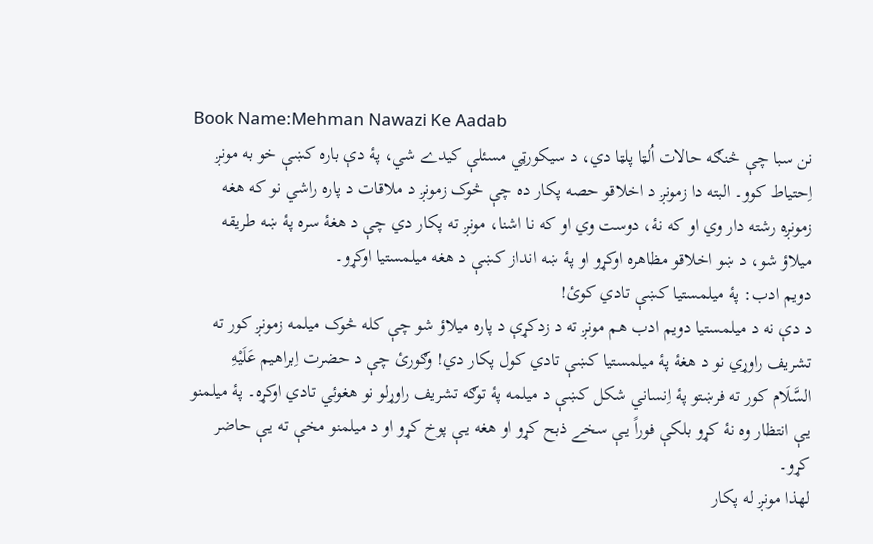Book Name:Mehman Nawazi Ke Aadab
نن سبا چې څنګه حالات اُلټا پلټا دي، د سيکورټي مسئلې کيدے شي، پۀ دې باره کښې خو به مونږ اِحتياط کوو۔ البته دا زمونږ د اخلاقو حصه پکار ده چې څوک زمونږ د ملاقات د پاره راشي نو که هغه زمونږه رشته دار وي او که نۀ، دوست وي او که نا اشنا، مونږ ته پکار دي چې د هغۀ سره پۀ ښه طريقه ميلاؤ شو، د ښو اخلاقو مظاهره اوکړو او پۀ ښه انداز کښې د هغه ميلمستيا اوکړو۔
دويم ادب: پۀ ميلمستيا کښې تادي کوئ!
د دې نه د ميلمستيا دويم ادب هم مونږ ته د زدکړې د پاره ميلاؤ شو چې کله څوک ميلمه زمونږ کور ته تشريف راوړي نو د هغۀ پۀ ميلمستيا کښې تادي کول پکار دي! وګورئ چې د حضرت اِبراهيم عَلَیْهِ السَّلَام کور ته فرښتو پۀ اِنساني شکل کښې د ميلمه پۀ توګه تشريف راوړلو نو هغوئي تادي اوکړه۔ پۀ ميلمنو يـې انتظار وه نۀ کړو بلکې فوراً يـې سخے ذبح کړو او هغه يـې پوخ کړو او د ميلمنو مخې ته يـې حاضر کړو۔
لهذا مونږ له پکار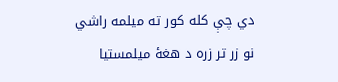دي چې کله کور ته ميلمه راشي نو زر تر زره د هغۀ ميلمستيا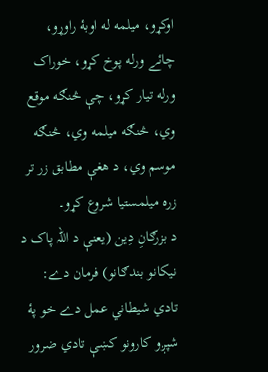اوکړو، ميلمه له اوبۀ راوړو، چائے ورله پوخ کړو، خوراک ورله تيار کړو، چې څنګه موقع وي، څنګه ميلمه وي، څنګه موسم وي، د هغې مطابق زر تر زره ميلمستيا شروع کړو۔
د بزرګانِ دِين (یعنې د اللہ پاک د نيکانو بندګانو) فرمان دے: تادي شيطاني عمل دے خو پۀ شپږو کارونو کښې تادي ضرور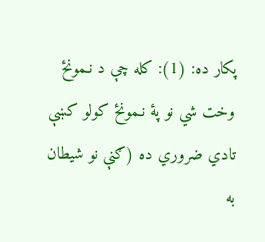پکار ده: (1): کله چې د نـمونځ وخت شي نو پۀ نـمونځ کولو کښې تادي ضروري ده (ګنې نو شيطان به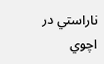ناراستي در اچوي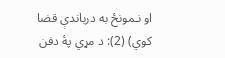او نـمونځ به درباندې قضا کوي) (2): د مړي پۀ دفن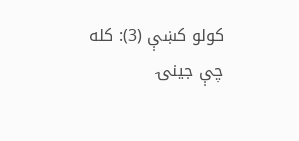کولو کښې (3): کله چې جينۍ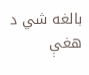بالغه شي د هغې